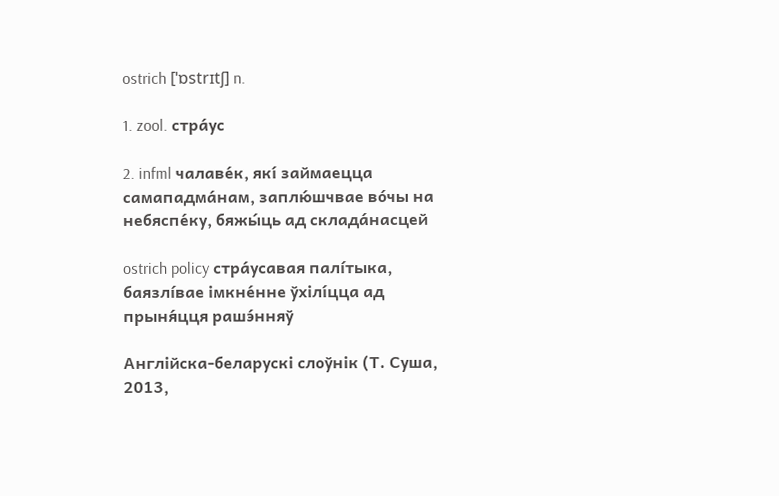ostrich [ˈɒstrɪtʃ] n.

1. zool. стра́ус

2. infml чалаве́к, які́ займаецца самападма́нам, заплю́шчвае во́чы на небяспе́ку, бяжы́ць ад склада́насцей

ostrich policy стра́усавая палі́тыка, баязлі́вае імкне́нне ўхілі́цца ад прыня́цця рашэ́нняў

Англійска-беларускі слоўнік (Т. Суша, 2013,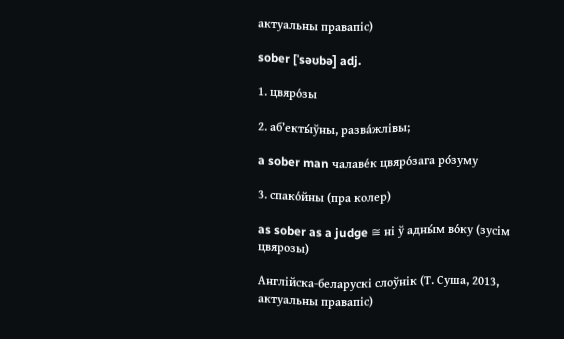актуальны правапіс)

sober [ˈsəʊbə] adj.

1. цвяро́зы

2. аб’екты́ўны, разва́жлівы;

a sober man чалаве́к цвяро́зага ро́зуму

3. спако́йны (пра колер)

as sober as a judge ≅ ні ў адны́м во́ку (зусім цвярозы)

Англійска-беларускі слоўнік (Т. Суша, 2013, актуальны правапіс)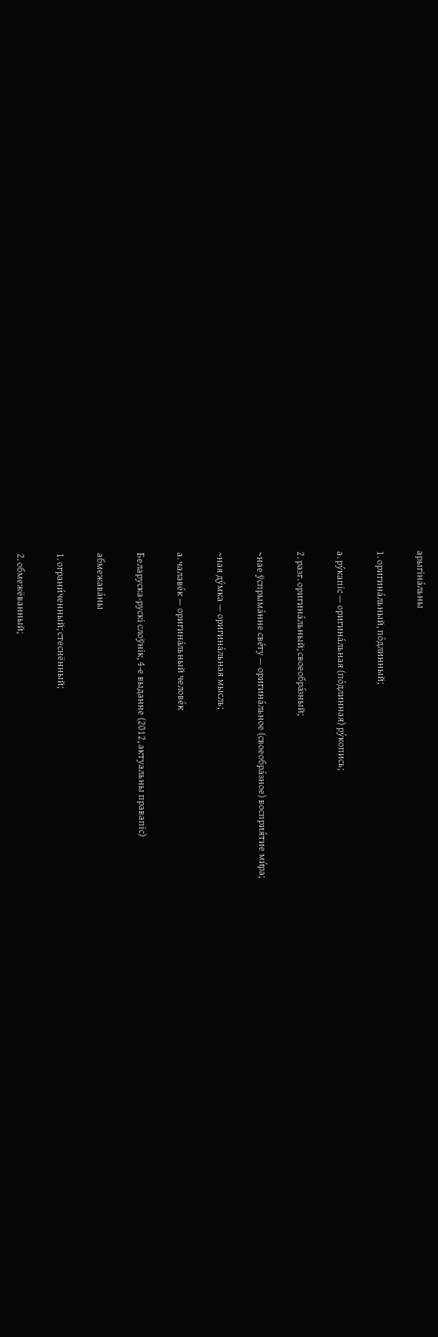арыгіна́льны

1. оригина́льный, по́длинный;

а. ру́капіс — оригина́льная (по́длинная) ру́копись;

2. разг. оригина́льный; своеобра́зный;

~нае ўспрыма́нне све́ту — оригина́льное (своеобра́зное) восприя́тие ми́ра;

~ная ду́мка — оригина́льная мысль;

а. чалаве́к — оригина́льный челове́к

Беларуска-рускі слоўнік, 4-е выданне (2012, актуальны правапіс)

абмежава́ны

1. ограни́ченный; стеснённый;

2. обмежёванный;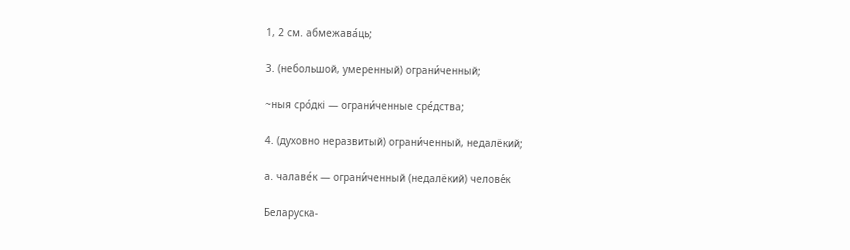1, 2 см. абмежава́ць;

3. (небольшой, умеренный) ограни́ченный;

~ныя сро́дкі — ограни́ченные сре́дства;

4. (духовно неразвитый) ограни́ченный, недалёкий;

а. чалаве́к — ограни́ченный (недалёкий) челове́к

Беларуска-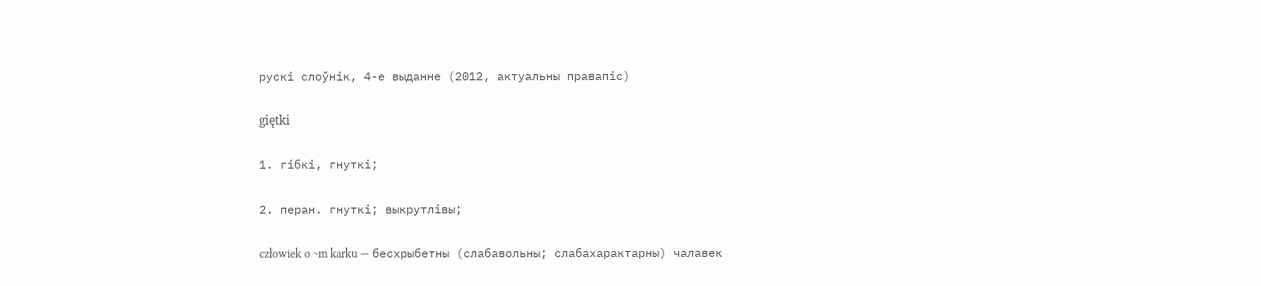рускі слоўнік, 4-е выданне (2012, актуальны правапіс)

giętki

1. гібкі, гнуткі;

2. перан. гнуткі; выкрутлівы;

człowiek o ~m karku — бесхрыбетны (слабавольны; слабахарактарны) чалавек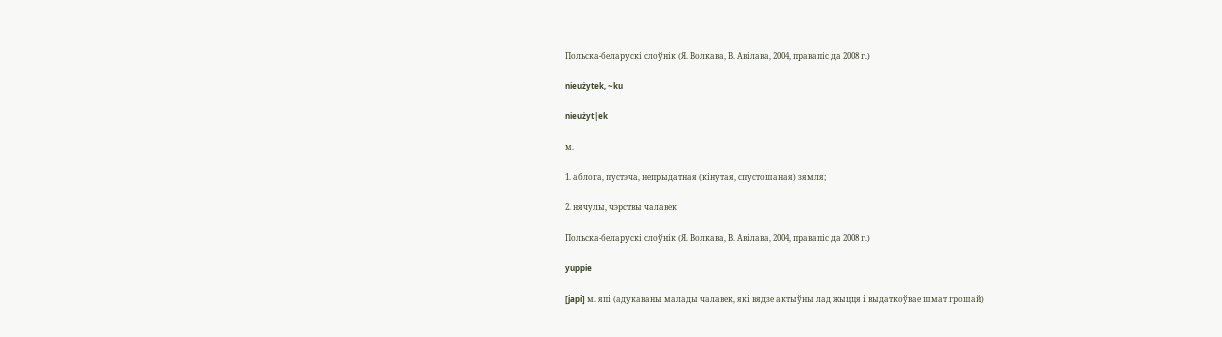Польска-беларускі слоўнік (Я. Волкава, В. Авілава, 2004, правапіс да 2008 г.)

nieużytek, ~ku

nieużyt|ek

м.

1. аблога, пустэча, непрыдатная (кінутая, спустошаная) зямля;

2. нячулы, чэрствы чалавек

Польска-беларускі слоўнік (Я. Волкава, В. Авілава, 2004, правапіс да 2008 г.)

yuppie

[japi] м. япі (адукаваны малады чалавек, які вядзе актыўны лад жыцця і выдаткоўвае шмат грошай)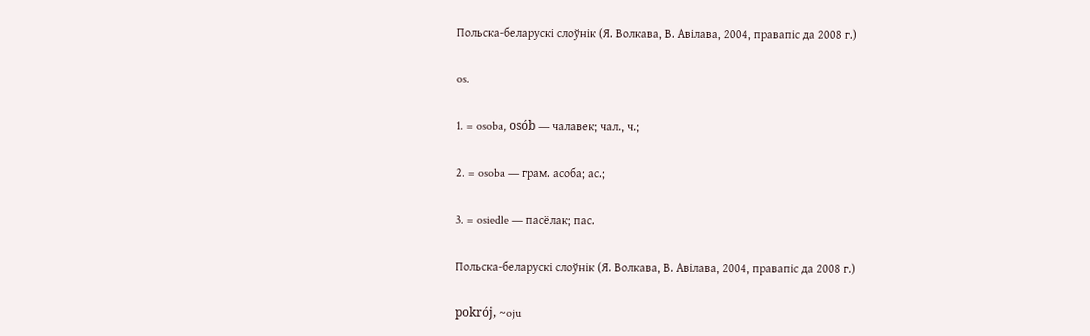Польска-беларускі слоўнік (Я. Волкава, В. Авілава, 2004, правапіс да 2008 г.)

os.

1. = osoba, osób — чалавек; чал., ч.;

2. = osoba — грам. асоба; ас.;

3. = osiedle — пасёлак; пас.

Польска-беларускі слоўнік (Я. Волкава, В. Авілава, 2004, правапіс да 2008 г.)

pokrój, ~oju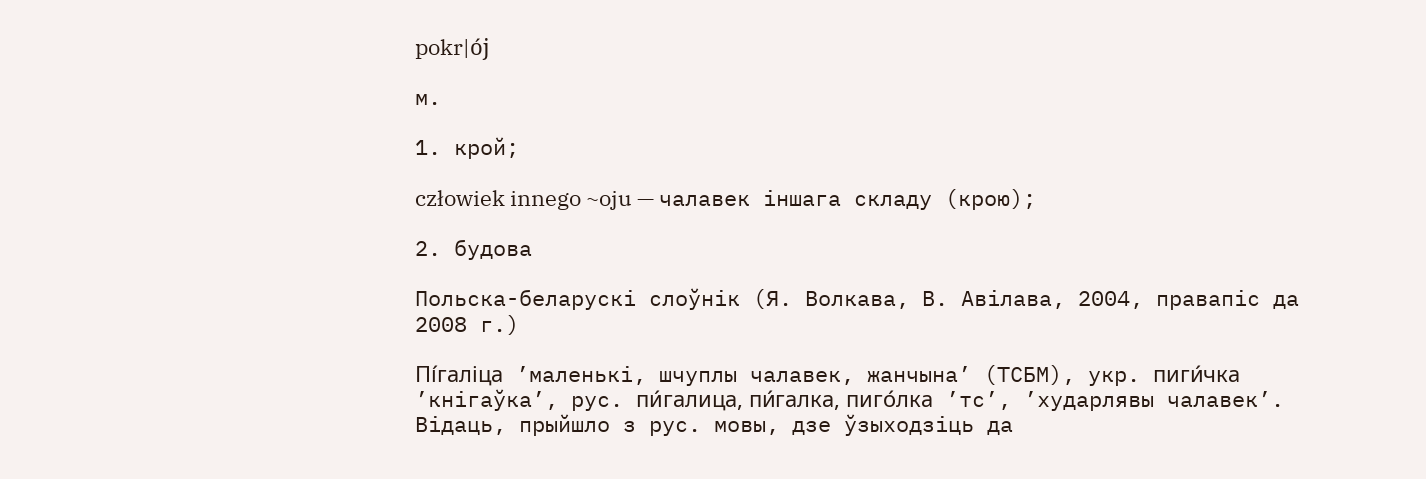pokr|ój

м.

1. крой;

człowiek innego ~oju — чалавек іншага складу (крою);

2. будова

Польска-беларускі слоўнік (Я. Волкава, В. Авілава, 2004, правапіс да 2008 г.)

Пі́галіца ’маленькі, шчуплы чалавек, жанчына’ (ТСБМ), укр. пиги́чка ’кнігаўка’, рус. пи́галица, пи́галка, пиго́лка ’тс’, ’хударлявы чалавек’. Відаць, прыйшло з рус. мовы, дзе ўзыходзіць да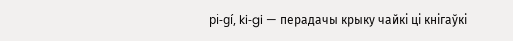pi‑gí, ki‑gi — перадачы крыку чайкі ці кнігаўкі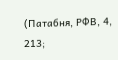(Патабня, РФВ, 4, 213;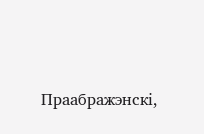Праабражэнскі,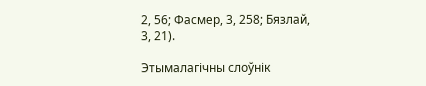2, 56; Фасмер, 3, 258; Бязлай, 3, 21).

Этымалагічны слоўнік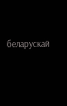беларускай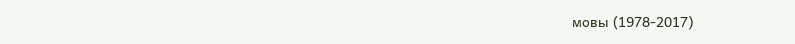мовы (1978-2017)